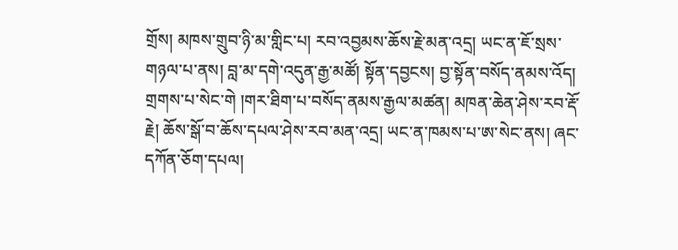གྲོས། མཁས་གྲུབ་ཉི་མ་གླིང་པ། རབ་འབྱམས་ཆོས་རྗེ་མན་འདྲ། ཡང་ན་ཇོ་སྲས་གཉལ་པ་ནས། བླ་མ་དགེ་འདུན་རྒྱ་མཚོ། སྟོན་དབྱངས། བྱ་སྟོན་བསོད་ནམས་འོད། གྲགས་པ་སེང་གེ །གར་ཐིག་པ་བསོད་ནམས་རྒྱལ་མཚན། མཁན་ཆེན་ཤེས་རབ་རྡོ་རྗེ། ཆོས་སྒོ་བ་ཆོས་དཔལ་ཤེས་རབ་མན་འདྲ། ཡང་ན་ཁམས་པ་ཨ་སེང་ནས། ཞང་དཀོན་ཅོག་དཔལ།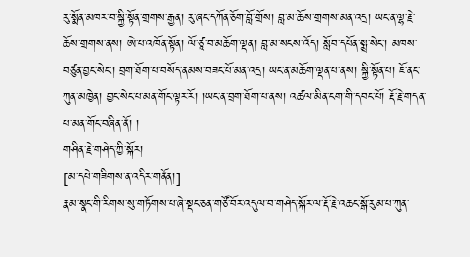རུ་སྨོན་མཁར་བ་སྐྱི་སྟོན་གྲགས་རྒྱན། རུ་ཞང་དཀོན་ཅོག་བློ་གྲོས། བླ་མ་ཆོས་གྲགས་མན་འདྲ། ཡང་ན་ལྷ་རྗེ་ཆོས་གྲགས་ནས། ཨེ་པ་འཁོན་སྟོན། ལོ་ཙཱ་བ་མཆོག་ལྡན། བླ་མ་སངས་འོད། སློབ་དཔོན་སྨྲ་སེང་། མཁས་བཙུན་བྱང་སེང་། བྲག་ཐོག་པ་བསོད་ནམས་བཟང་པོ་མན་འདྲ། ཡང་ན་མཆོག་ལྡན་པ་ནས། སྐྱི་སྟོན་པ། ཇོ་ནང་ཀུན་མཁྱེན། བྱང་སེང་པ་མན་གོང་ལྟར་རོ། །ཡང་ན་བྲག་ཐོག་པ་ནས། འཚལ་མིན་ངག་གི་དབང་པོ། རྡོ་རྗེ་གདན་པ་མན་གོང་བཞིན་ནོ། །
གཤིན་རྗེ་གཤེད་ཀྱི་སྐོར།
[མ་དཔེ་གཟིགས་ན་འདིར་གནོན།]
རྣམ་སྣང་གི་རིགས་སུ་གཏོགས་པ་ཞེ་སྡང་ཅན་གཙོ་བོར་འདུལ་བ་གཤེད་སྐོར་ལ་རྡོ་རྗེ་འཆང་སྒོ་རུམ་པ་ཀུན་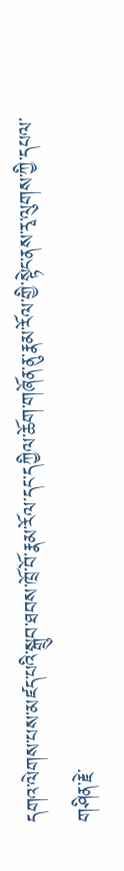དགའ་ལེགས་པས་མཛད་པའི་སྒྲུབ་ཐབས་ཁྲོ་བོ་རྣམ་རོལ་དང་དཀྱིལ་ཆོག་གཞོན་ནུ་རྣམ་རོལ་གྱི་སྟེང་ནས་རྭ་ལུགས་ཀྱི་དཔལ་གཤིན་རྗེ་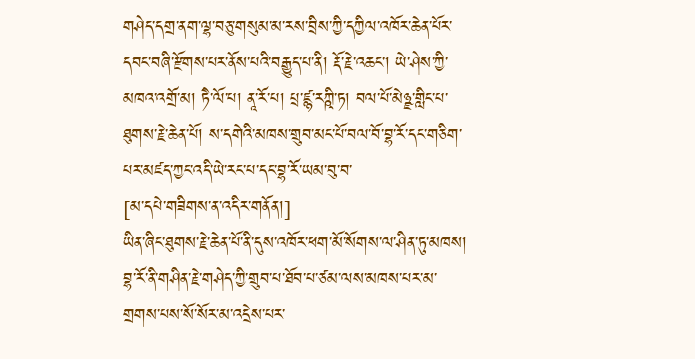གཤེད་དགྲ་ནག་ལྷ་བཅུ་གསུམ་མ་རས་བྲིས་ཀྱི་དཀྱིལ་འཁོར་ཆེན་པོར་དབང་བཞི་རྫོགས་པར་ནོས་པའི་བརྒྱུད་པ་ནི། རྡོ་རྗེ་འཆང་། ཡེ་ཤེས་ཀྱི་མཁའ་འགྲོ་མ། ཏཻ་ལོ་པ། ནཱ་རོ་པ། པྲ་ཛྙ་རཀྵི་ཏ། བལ་པོ་མེཉྫ་གླིང་པ་ཐུགས་རྗེ་ཆེན་པོ། ས་དགེའི་མཁས་གྲུབ་མང་པོ་བལ་བོ་བྷ་རོ་དང་གཅིག་པར་མཛད་ཀྱང་འདི་ཡེ་རང་པ་དང་བྷ་རོ་ཡམ་བུ་བ་
[མ་དཔེ་གཟིགས་ན་འདིར་གནོན།]
ཡིན་ཞིང་ཐུགས་རྗེ་ཆེན་པོ་ནི་དུས་འཁོར་ཕག་མོ་སོགས་ལ་ཤིན་ཏུ་མཁས། བྷ་རོ་ནི་གཤིན་རྗེ་གཤེད་ཀྱི་གྲུབ་པ་ཐོབ་པ་ཙམ་ལས་མཁས་པར་མ་གྲགས་པས་སོ་སོར་མ་འདྲེས་པར་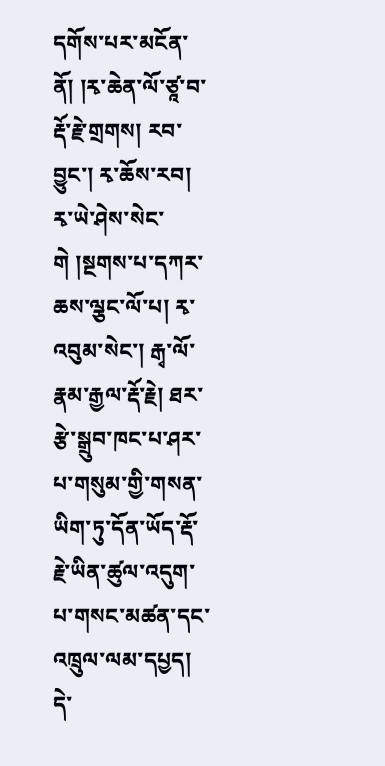དགོས་པར་མངོན་ནོ། །རྭ་ཆེན་ལོ་ཙཱ་བ་རྡོ་རྗེ་གྲགས། རབ་བྱུང་། རྭ་ཆོས་རབ། རྭ་ཡེ་ཤེས་སེང་གེ །སྔགས་པ་དཀར་ཆས་ལྕང་ལོ་པ། རྭ་འབུམ་སེང་། རྒྭ་ལོ་རྣམ་རྒྱལ་རྡོ་རྗེ། ཐར་རྩེ་སྒྲུབ་ཁང་པ་ཤར་པ་གསུམ་གྱི་གསན་ཡིག་ཏུ་དོན་ཡོད་རྡོ་རྗེ་ཡིན་ཚུལ་འདུག་པ་གསང་མཚན་དང་འཁྲུལ་ལམ་དཔྱད། དེ་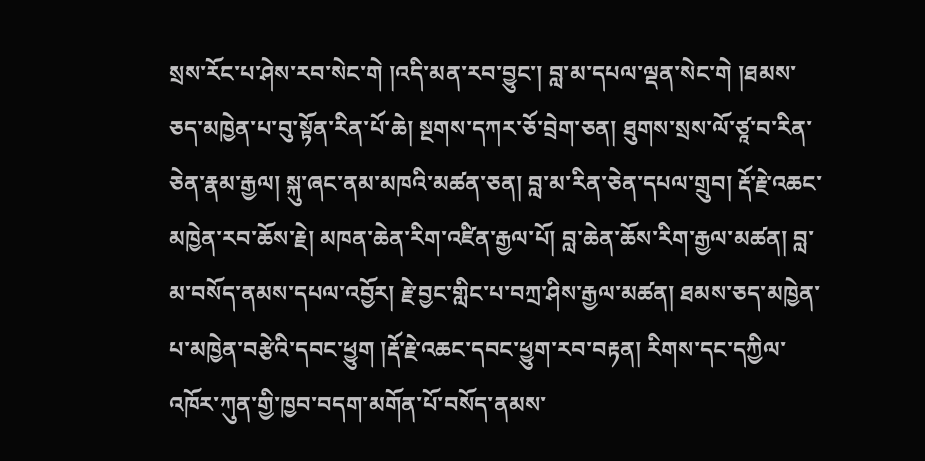སྲས་རོང་པ་ཤེས་རབ་སེང་གེ །འདི་མན་རབ་བྱུང་། བླ་མ་དཔལ་ལྡན་སེང་གེ །ཐམས་ཅད་མཁྱེན་པ་བུ་སྟོན་རིན་པོ་ཆེ། སྔགས་དཀར་ཅོ་བྲེག་ཅན། ཐུགས་སྲས་ལོ་ཙཱ་བ་རིན་ཅེན་རྣམ་རྒྱལ། སྐུ་ཞང་ནམ་མཁའི་མཚན་ཅན། བླ་མ་རིན་ཅེན་དཔལ་གྲུབ། རྡོ་རྗེ་འཆང་མཁྱེན་རབ་ཆོས་རྗེ། མཁན་ཆེན་རིག་འཛིན་རྒྱལ་པོ། བླ་ཆེན་ཆོས་རིག་རྒྱལ་མཚན། བླ་མ་བསོད་ནམས་དཔལ་འབྱོར། རྗེ་བྱང་གླིང་པ་བཀྲ་ཤིས་རྒྱལ་མཚན། ཐམས་ཅད་མཁྱེན་པ་མཁྱེན་བརྩེའི་དབང་ཕྱུག །རྡོ་རྗེ་འཆང་དབང་ཕྱུག་རབ་བརྟན། རིགས་དང་དཀྱིལ་འཁོར་ཀུན་གྱི་ཁྱབ་བདག་མགོན་པོ་བསོད་ནམས་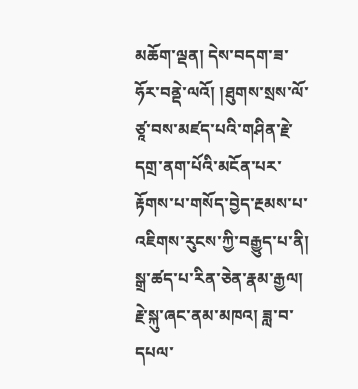མཆོག་ལྡན། དེས་བདག་ཟ་ཧོར་བནྡེ་ལའོ། །ཐུགས་སྲས་ལོ་ཙཱ་བས་མཛད་པའི་གཤིན་རྗེ་དགྲ་ནག་པོའི་མངོན་པར་རྟོགས་པ་གསོད་བྱེད་རྔམས་པ་འཇིགས་རུངས་ཀྱི་བརྒྱུད་པ་ནི། སྒྲ་ཚད་པ་རིན་ཅེན་རྣམ་རྒྱལ། རྗེ་སྐུ་ཞང་ནམ་མཁའ། ཟླ་བ་དཔལ་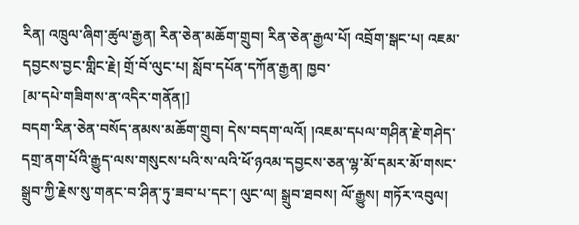རིན། འཁྲུལ་ཞིག་ཚུལ་རྒྱན། རིན་ཅེན་མཆོག་གྲུབ། རིན་ཅེན་རྒྱལ་པོ། འབྲོག་སྒང་པ། འཇམ་དབྱངས་བྱང་གླིང་རྗེ། གྲོ་བོ་ལུང་པ། སློབ་དཔོན་དཀོན་རྒྱན། ཁྱབ་
[མ་དཔེ་གཟིགས་ན་འདིར་གནོན།]
བདག་རིན་ཅེན་བསོད་ནམས་མཆོག་གྲུབ། དེས་བདག་ལའོ། །འཇམ་དཔལ་གཤིན་རྗེ་གཤེད་དགྲ་ནག་པོའི་རྒྱུད་ལས་གསུངས་པའི་ས་ལའི་ཕོ་ཉའམ་དབྱངས་ཅན་ལྷ་མོ་དམར་མོ་གསང་སྒྲུབ་ཀྱི་རྗེས་སུ་གནང་བ་ཤིན་ཏུ་ཟབ་པ་དང་། ལུང་ལ། སྒྲུབ་ཐབས། ལོ་རྒྱུས། གཏོར་འབུལ།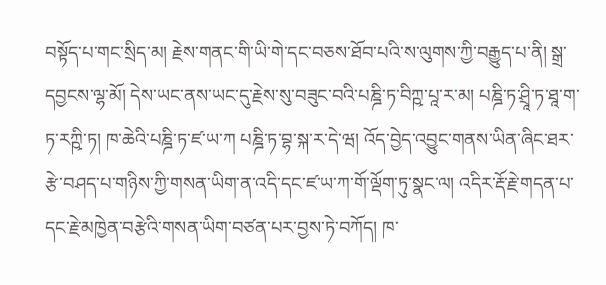བསྟོད་པ་གང་སྲིད་མ། རྗེས་གནང་གི་ཡི་གེ་དང་བཅས་ཐོབ་པའི་ས་ལུགས་ཀྱི་བརྒྱུད་པ་ནི། སྒྲ་དབྱངས་ལྷ་མོ། དེས་ཡང་ནས་ཡང་དུ་རྗེས་སུ་བཟུང་བའི་པཎྜི་ཏ་བིཀྵ་པཱ་ར་མ། པཎྜི་ཏ་ཤྲཱི་ཏ་ཐཱ་ག་ཏ་རཀྵི་ཏ། ཁ་ཆེའི་པཎྜི་ཏ་ཛ་ཡ་ཀ པཎྜི་ཏ་བྷ་སྐ་ར་དེ་ཝ། འོད་བྱེད་འབྱུང་གནས་ཡིན་ཞིང་ཐར་རྩེ་བཤད་པ་གཉིས་ཀྱི་གསན་ཡིག་ན་འདི་དང་ཛ་ཡ་ཀ་གོ་ལྡོག་ཏུ་སྣང་ལ། འདིར་རྡོ་རྗེ་གདན་པ་དང་རྗེ་མཁྱེན་བརྩེའི་གསན་ཡིག་བཙན་པར་བྱས་ཏེ་བཀོད། ཁ་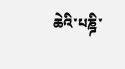ཆེའི་པཎྜི་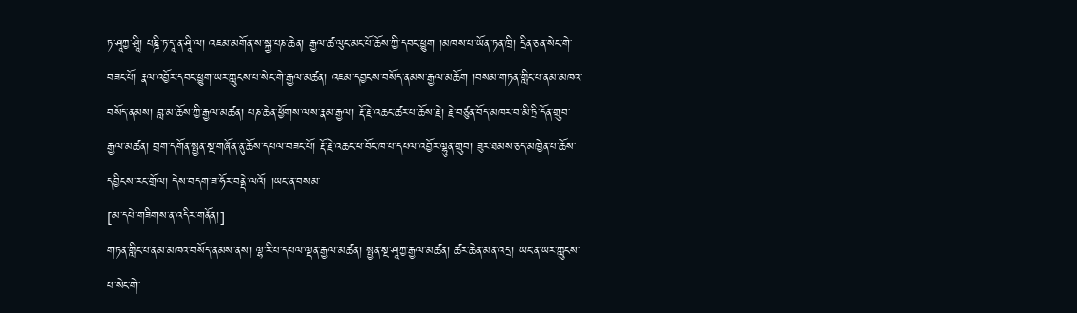ཏ་ཤཱཀྱ་ཤྲཱི། པཎྜི་ཏ་དཱ་ན་ཤཱི་ལ། འཇམ་མགོན་ས་སྐྱ་པཎ་ཆེན། རྒྱལ་ཚ་ལུང་མང་པོ་ཆོས་ཀྱི་དབང་ཕྱུག །མཁས་པ་ཡོན་ཏན་ཁྲི། དྲིན་ཅན་སེང་གེ་བཟང་པོ། རྣལ་འབྱོར་དབང་ཕྱུག་ཡར་ཀླུངས་པ་སེང་གེ་རྒྱལ་མཚན། འཇམ་དབྱངས་བསོད་ནམས་རྒྱལ་མཆོག །བསམ་གཏན་གླིང་པ་ནམ་མཁའ་བསོད་ནམས། བླ་མ་ཆོས་ཀྱི་རྒྱལ་མཚན། པཎ་ཆེན་ཕྱོགས་ལས་རྣམ་རྒྱལ། རྡོ་རྗེ་འཆང་ཚར་པ་ཆོས་རྗེ། རྗེ་བཙུན་བོད་མཁར་བ་མི་ཏྲི་དོན་གྲུབ་རྒྱལ་མཚན། བྲག་དགོན་སྤྱན་སྔ་གཞོན་ནུ་ཆོས་དཔལ་བཟང་པོ། རྡོ་རྗེ་འཆང་ཕ་བོང་ཁ་པ་དཔལ་འབྱོར་ལྷུན་གྲུབ། ཟུར་ཐམས་ཅད་མཁྱེན་པ་ཆོས་དབྱིངས་རང་གྲོལ། དེས་བདག་ཟ་ཧོར་བནྡེ་ལའོ། །ཡང་ན་བསམ་
[མ་དཔེ་གཟིགས་ན་འདིར་གནོན།]
གཏན་གླིང་པ་ནམ་མཁའ་བསོད་ནམས་ནས། ལྷ་རི་པ་དཔལ་ལྡན་རྒྱལ་མཚན། སྤྱན་སྔ་ཤཱཀྱ་རྒྱལ་མཚན། ཚར་ཆེན་མན་འདྲ། ཡང་ན་ཡར་ཀླུངས་པ་སེང་གེ་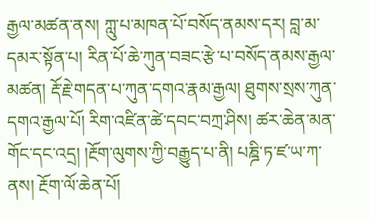རྒྱལ་མཚན་ནས། ཀླུ་པ་མཁན་པོ་བསོད་ནམས་དར། བླ་མ་དམར་སྟོན་པ། རིན་པོ་ཆེ་ཀུན་བཟང་རྩེ་པ་བསོད་ནམས་རྒྱལ་མཚན། རྡོ་རྗེ་གདན་པ་ཀུན་དགའ་རྣམ་རྒྱལ། ཐུགས་སྲས་ཀུན་དགའ་རྒྱལ་པོ། རིག་འཛིན་ཚེ་དབང་བཀྲ་ཤིས། ཚར་ཆེན་མན་གོང་དང་འདྲ། །རྔོག་ལུགས་ཀྱི་བརྒྱུད་པ་ནི། པཎྜི་ཏ་ཛ་ཡ་ཀ་ནས། རྔོག་ལོ་ཆེན་པོ།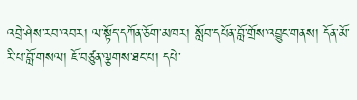འབྲེ་ཤེས་རབ་འབར། ལ་སྟོད་དཀོན་ཅོག་མཁར། སློབ་དཔོན་བློ་གྲོས་འབྱུང་གནས། དོན་མོ་རི་པ་བློ་གསལ། ཇོ་བཙུན་ལྕགས་ཐང་པ། དཔེ་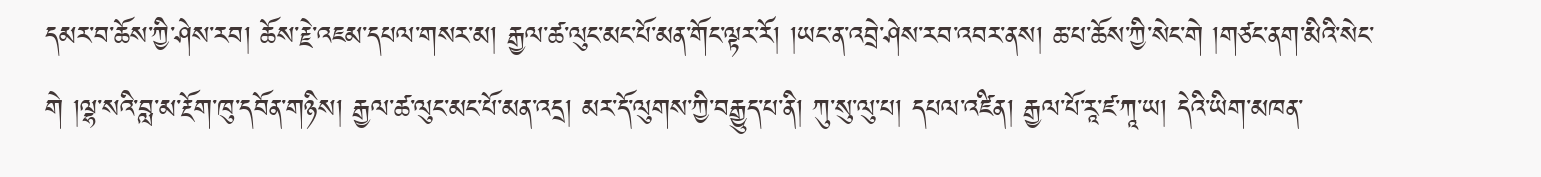དམར་བ་ཆོས་ཀྱི་ཤེས་རབ། ཆོས་རྗེ་འཇམ་དཔལ་གསར་མ། རྒྱལ་ཚ་ལུང་མང་པོ་མན་གོང་ལྟར་རོ། །ཡང་ན་འབྲེ་ཤེས་རབ་འབར་ནས། ཆ་པ་ཆོས་ཀྱི་སེང་གེ །གཙང་ནག་མིའི་སེང་གེ །ལྷ་སའི་བླ་མ་རྔོག་ཁུ་དབོན་གཉིས། རྒྱལ་ཚ་ལུང་མང་པོ་མན་འདྲ། མར་དོ་ལུགས་ཀྱི་བརྒྱུད་པ་ནི། ཀུ་སུ་ལུ་པ། དཔལ་འཛིན། རྒྱལ་པོ་རཱ་ཛ་ཀཱ་ཡ། དེའི་ཡིག་མཁན་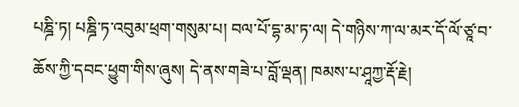པཎྜི་ཏ། པཎྜི་ཏ་འབུམ་ཕྲག་གསུམ་པ། བལ་པོ་དྷ་མ་ཏ་ལ། དེ་གཉིས་ཀ་ལ་མར་དོ་ལོ་ཙཱ་བ་ཆོས་ཀྱི་དབང་ཕྱུག་གིས་ཞུས། དེ་ནས་གཟེ་པ་བློ་ལྡན། ཁམས་པ་ཤཱཀྱ་རྡོ་རྗེ།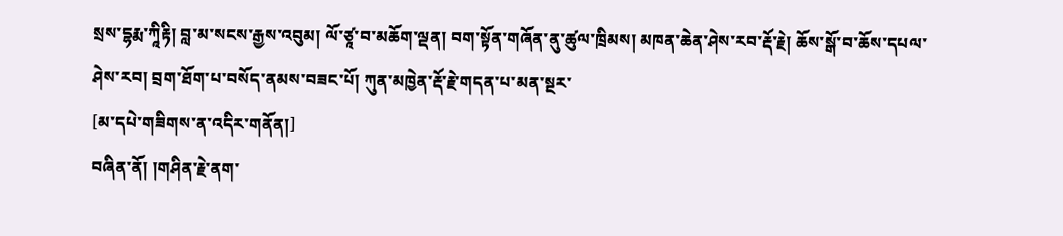སྲས་དྷརྨ་ཀཱིརྟི། བླ་མ་སངས་རྒྱས་འབུམ། ལོ་ཙཱ་བ་མཆོག་ལྡན། བག་སྟོན་གཞོན་ནུ་ཚུལ་ཁྲིམས། མཁན་ཆེན་ཤེས་རབ་རྡོ་རྗེ། ཆོས་སྒོ་བ་ཆོས་དཔལ་ཤེས་རབ། བྲག་ཐོག་པ་བསོད་ནམས་བཟང་པོ། ཀུན་མཁྱེན་རྡོ་རྗེ་གདན་པ་མན་སྔར་
[མ་དཔེ་གཟིགས་ན་འདིར་གནོན།]
བཞིན་ནོ། །གཤིན་རྗེ་ནག་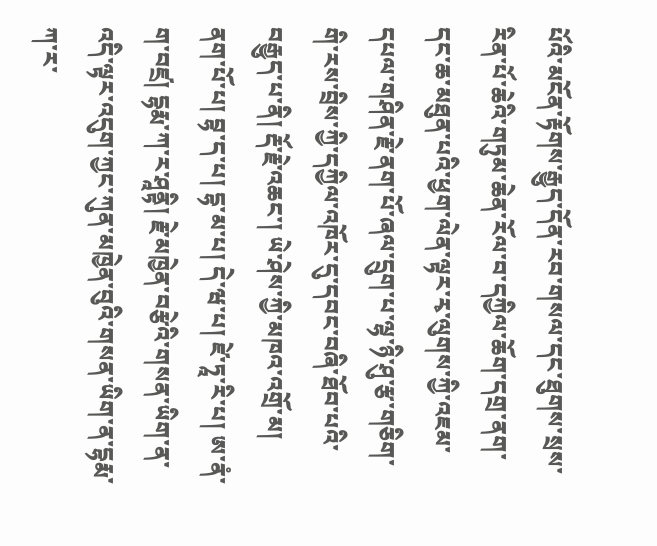པོའི་མངོན་རྟོགས་རྒྱུད་དོན་རབ་གསལ་དང་ཐུགས་སྲས་རིན་པོ་ཆེའི་གཏུམ་ཆེན་རོལ་བ་དཀྱིལ་ཆོག་དགྲ་ནག་དང་ཆ་མཐུན་པའི་ཕྱག་ལེན་ལྟར་རྭ་ལུགས་ཀྱི་འཇམ་དཔལ་གཤིན་རྗེ་ནག་པོ་ཞལ་དྲུག་པ་ལྷ་ཉི་ཤུ་རྩ་གཅིག་གི་རས་བྲིས་ཀྱི་དཀྱིལ་འཁོར་དུ་དབང་བཞི་ཐོབ་པའི་བརྒྱུད་པ་ནི། རྡོ་རྗེ་འཆང་། ཡེ་ཤེས་ཀྱི་མཁའ་འགྲོ་མ། ནག་པོ་པ། བྷ་ད་པ། དྷ་མ་པ། དེ་ཝ་པ། ཛེ་ཏཱ་རི་པ། ཨ་ནཾ་ག་བཛྲ། དྷརྨ་ཀ་ར་ཤཱནྟི། རྗེ་མཁྱེན་བརྩེའི་གསན་ཡིག་ན་འདི་ལྟར་འདུག་ཀྱང་ཀུན་མཁྱེན་བུའི་གསན་ཡིག་ན་དྷརྨ་ཀ་ར་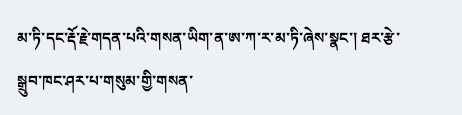མ་ཏི་དང་རྡོ་རྗེ་གདན་པའི་གསན་ཡིག་ན་ཨ་ཀ་ར་མ་ཏི་ཞེས་སྣང་། ཐར་རྩེ་སྒྲུབ་ཁང་ཤར་པ་གསུམ་གྱི་གསན་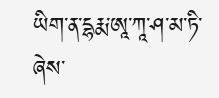ཡིག་ན་དྷརྨ་ཨཱ་ཀཱ་ཤ་མ་ཏི་ཞེས་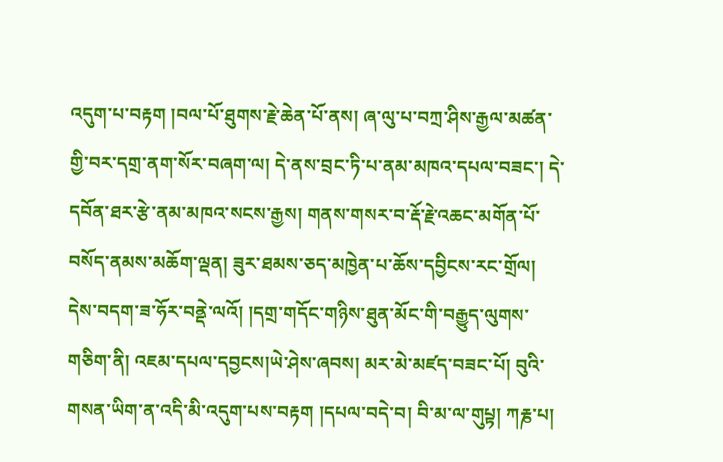འདུག་པ་བརྟག །བལ་པོ་ཐུགས་རྗེ་ཆེན་པོ་ནས། ཞ་ལུ་པ་བཀྲ་ཤིས་རྒྱལ་མཚན་གྱི་བར་དགྲ་ནག་སོར་བཞག་ལ། དེ་ནས་བྲང་ཏི་པ་ནམ་མཁའ་དཔལ་བཟང་། དེ་དབོན་ཐར་རྩེ་ནམ་མཁའ་སངས་རྒྱས། གནས་གསར་བ་རྡོ་རྗེ་འཆང་མགོན་པོ་བསོད་ནམས་མཆོག་ལྡན། ཟུར་ཐམས་ཅད་མཁྱེན་པ་ཆོས་དབྱིངས་རང་གྲོལ། དེས་བདག་ཟ་ཧོར་བནྡེ་ལའོ། །དགྲ་གདོང་གཉིས་ཐུན་མོང་གི་བརྒྱུད་ལུགས་གཅིག་ནི། འཇམ་དཔལ་དབྱངས།ཡེ་ཤེས་ཞབས། མར་མེ་མཛད་བཟང་པོ། བུའི་གསན་ཡིག་ན་འདི་མི་འདུག་པས་བརྟག །དཔལ་བདེ་བ། བི་མ་ལ་གུཔྟ། ཀརྞ་པ།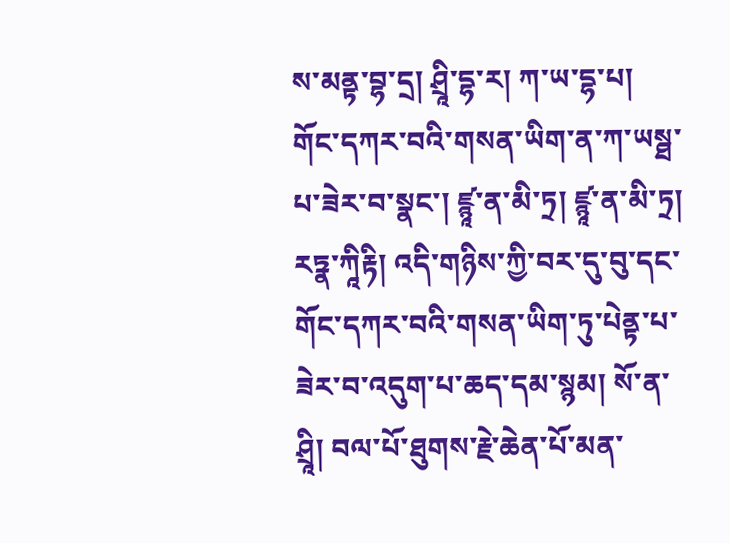ས་མནྟ་བྷ་དྲ། ཤྲཱི་དྷ་ར། ཀ་ཡ་དྷ་པ། གོང་དཀར་བའི་གསན་ཡིག་ན་ཀ་ཡསྠ་པ་ཟེར་བ་སྣང་། ཛྙཱ་ན་མི་ཏྲ། ཛྙཱ་ན་མི་ཏྲ། རཏྣ་ཀཱིརྟི། འདི་གཉིས་ཀྱི་བར་དུ་བུ་དང་གོང་དཀར་བའི་གསན་ཡིག་ཏུ་པེནྟ་པ་ཟེར་བ་འདུག་པ་ཆད་དམ་སྙམ། སོ་ན་ཤྲཱི། བལ་པོ་ཐུགས་རྗེ་ཆེན་པོ་མན་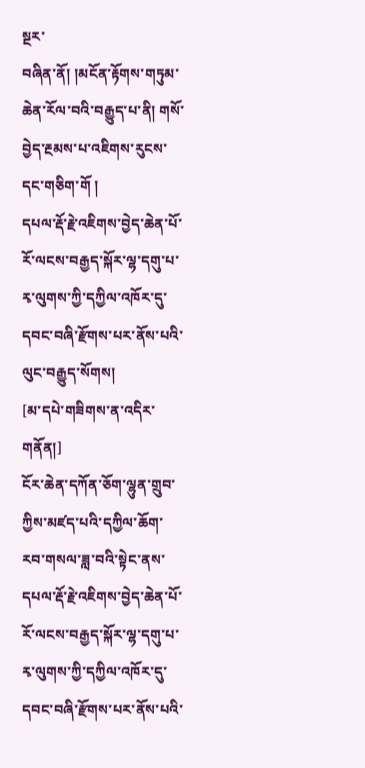སྔར་
བཞིན་ནོ། །མངོན་རྟོགས་གཏུམ་ཆེན་རོལ་བའི་བརྒྱུད་པ་ནི། གསོ་བྱེད་རྔམས་པ་འཇིགས་རུངས་དང་གཅིག་གོ །
དཔལ་རྡོ་རྗེ་འཇིགས་བྱེད་ཆེན་པོ་རོ་ལངས་བརྒྱད་སྐོར་ལྷ་དགུ་པ་རྭ་ལུགས་ཀྱི་དཀྱིལ་འཁོར་དུ་དབང་བཞི་རྫོགས་པར་ནོས་པའི་ལུང་བརྒྱུད་སོགས།
[མ་དཔེ་གཟིགས་ན་འདིར་གནོན།]
ངོར་ཆེན་དཀོན་ཅོག་ལྷུན་གྲུབ་ཀྱིས་མཛད་པའི་དཀྱིལ་ཆོག་རབ་གསལ་ཟླ་བའི་སྟེང་ནས་དཔལ་རྡོ་རྗེ་འཇིགས་བྱེད་ཆེན་པོ་རོ་ལངས་བརྒྱད་སྐོར་ལྷ་དགུ་པ་རྭ་ལུགས་ཀྱི་དཀྱིལ་འཁོར་དུ་དབང་བཞི་རྫོགས་པར་ནོས་པའི་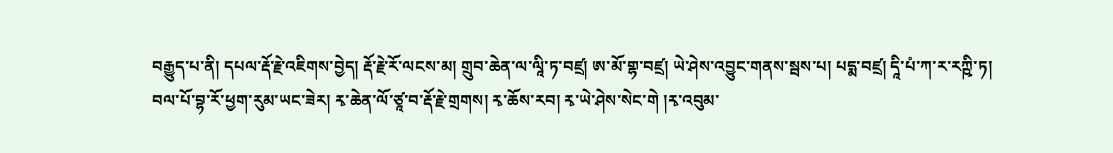བརྒྱུད་པ་ནི། དཔལ་རྡོ་རྗེ་འཇིགས་བྱེད། རྡོ་རྗེ་རོ་ལངས་མ། གྲུབ་ཆེན་ལ་ལཱི་ཏ་བཛྲ། ཨ་མོ་གྷ་བཛྲ། ཡེ་ཤེས་འབྱུང་གནས་སྦས་པ། པདྨ་བཛྲ། དཱི་པཾ་ཀ་ར་རཀྵི་ཏ། བལ་པོ་བྷ་རོ་ཕྱག་རུམ་ཡང་ཟེར། རྭ་ཆེན་ལོ་ཙཱ་བ་རྡོ་རྗེ་གྲགས། རྭ་ཆོས་རབ། རྭ་ཡེ་ཤེས་སེང་གེ །རྭ་འབུམ་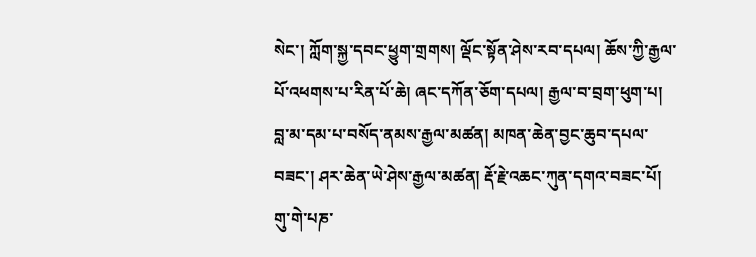སེང་། ཀློག་སྐྱ་དབང་ཕྱུག་གྲགས། ལྡོང་སྟོན་ཤེས་རབ་དཔལ། ཆོས་ཀྱི་རྒྱལ་པོ་འཕགས་པ་རིན་པོ་ཆེ། ཞང་དཀོན་ཅོག་དཔལ། རྒྱལ་བ་བྲག་ཕུག་པ། བླ་མ་དམ་པ་བསོད་ནམས་རྒྱལ་མཚན། མཁན་ཆེན་བྱང་ཆུབ་དཔལ་བཟང་། ཤར་ཆེན་ཡེ་ཤེས་རྒྱལ་མཚན། རྡོ་རྗེ་འཆང་ཀུན་དགའ་བཟང་པོ། གུ་གེ་པཎ་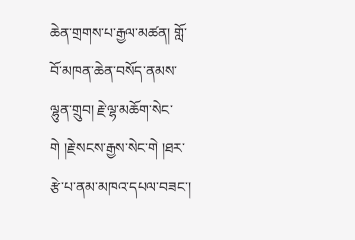ཆེན་གྲགས་པ་རྒྱལ་མཚན། གློ་བོ་མཁན་ཆེན་བསོད་ནམས་ལྷུན་གྲུབ། རྗེ་ལྷ་མཆོག་སེང་གེ །རྗེ་སངས་རྒྱས་སེང་གེ །ཐར་རྩེ་པ་ནམ་མཁའ་དཔལ་བཟང་།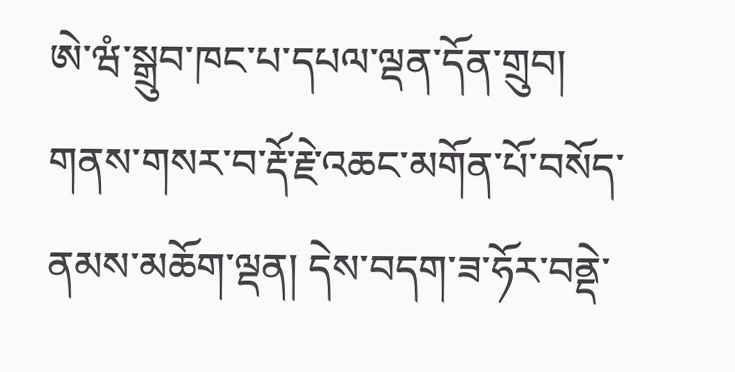ཨེ་ཝཾ་སྒྲུབ་ཁང་པ་དཔལ་ལྡན་དོན་གྲུབ། གནས་གསར་བ་རྡོ་རྗེ་འཆང་མགོན་པོ་བསོད་ནམས་མཆོག་ལྡན། དེས་བདག་ཟ་ཧོར་བནྡེ་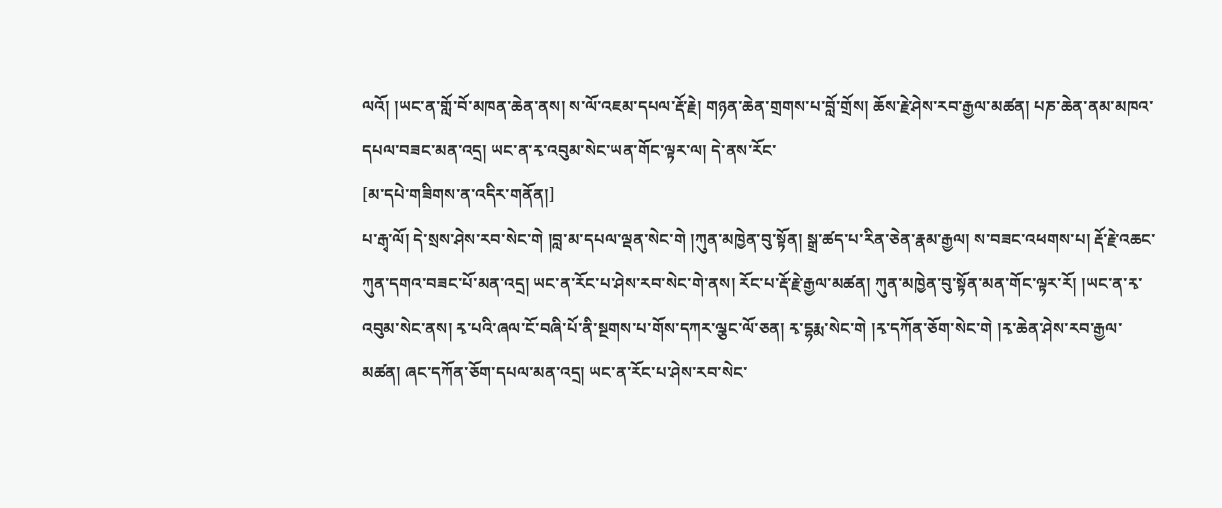ལའོ། །ཡང་ན་གློ་བོ་མཁན་ཆེན་ནས། ས་ལོ་འཇམ་དཔལ་རྡོ་རྗེ། གཉན་ཆེན་གྲགས་པ་བློ་གྲོས། ཆོས་རྗེ་ཤེས་རབ་རྒྱལ་མཚན། པཎ་ཆེན་ནམ་མཁའ་དཔལ་བཟང་མན་འདྲ། ཡང་ན་རྭ་འབུམ་སེང་ཡན་གོང་ལྟར་ལ། དེ་ནས་རོང་
[མ་དཔེ་གཟིགས་ན་འདིར་གནོན།]
པ་རྒྭ་ལོ། དེ་སྲས་ཤེས་རབ་སེང་གེ །བླ་མ་དཔལ་ལྡན་སེང་གེ །ཀུན་མཁྱེན་བུ་སྟོན། སྒྲ་ཚད་པ་རིན་ཅེན་རྣམ་རྒྱལ། ས་བཟང་འཕགས་པ། རྡོ་རྗེ་འཆང་ཀུན་དགའ་བཟང་པོ་མན་འདྲ། ཡང་ན་རོང་པ་ཤེས་རབ་སེང་གེ་ནས། རོང་པ་རྡོ་རྗེ་རྒྱལ་མཚན། ཀུན་མཁྱེན་བུ་སྟོན་མན་གོང་ལྟར་རོ། །ཡང་ན་རྭ་འབུམ་སེང་ནས། རྭ་པའི་ཞལ་ངོ་བཞི་པོ་ནི་སྔགས་པ་གོས་དཀར་ལྕང་ལོ་ཅན། རྭ་དྷརྨ་སེང་གེ །རྭ་དཀོན་ཅོག་སེང་གེ །རྭ་ཆེན་ཤེས་རབ་རྒྱལ་མཚན། ཞང་དཀོན་ཅོག་དཔལ་མན་འདྲ། ཡང་ན་རོང་པ་ཤེས་རབ་སེང་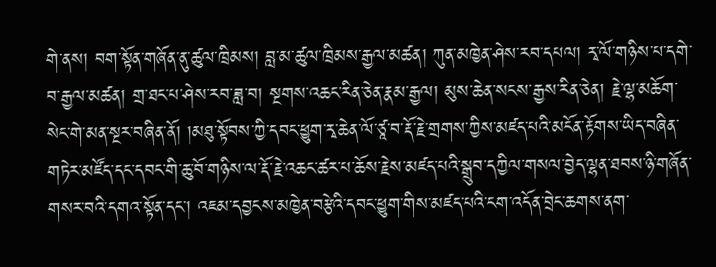གེ་ནས། བག་སྟོན་གཞོན་ནུ་ཚུལ་ཁྲིམས། བླ་མ་ཚུལ་ཁྲིམས་རྒྱལ་མཚན། ཀུན་མཁྱེན་ཤེས་རབ་དཔལ། རྭ་ལོ་གཉིས་པ་དགེ་བ་རྒྱལ་མཚན། གྲ་ཐང་པ་ཤེས་རབ་ཟླ་བ། སྔགས་འཆང་རིན་ཅེན་རྣམ་རྒྱལ། མུས་ཆེན་སངས་རྒྱས་རིན་ཅེན། རྗེ་ལྷ་མཆོག་སེང་གེ་མན་སྔར་བཞིན་ནོ། །མཐུ་སྟོབས་ཀྱི་དབང་ཕྱུག་རྭ་ཆེན་ལོ་ཙཱ་བ་རྡོ་རྗེ་གྲགས་ཀྱིས་མཛད་པའི་མངོན་རྟོགས་ཡིད་བཞིན་གཏེར་མཛོད་དང་དབང་གི་ཆུ་བོ་གཉིས་ལ་རྡོ་རྗེ་འཆང་ཚར་པ་ཆོས་རྗེས་མཛད་པའི་སྒྲུབ་དཀྱིལ་གསལ་བྱེད་ལྷན་ཐབས་ཉི་གཞོན་གསར་བའི་དགའ་སྟོན་དང་། འཇམ་དབྱངས་མཁྱེན་བརྩེའི་དབང་ཕྱུག་གིས་མཛད་པའི་ངག་འདོན་བྲེང་ཆགས་ནག་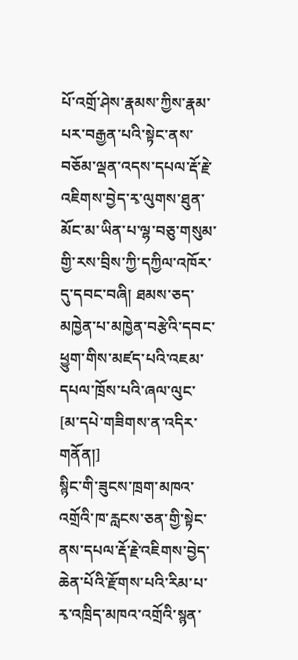པོ་འགྲོ་ཤེས་རྣམས་ཀྱིས་རྣམ་པར་བརྒྱན་པའི་སྟེང་ནས་བཅོམ་ལྡན་འདས་དཔལ་རྡོ་རྗེ་འཇིགས་བྱེད་རྭ་ལུགས་ཐུན་མོང་མ་ཡིན་པ་ལྷ་བཅུ་གསུམ་གྱི་རས་བྲིས་ཀྱི་དཀྱིལ་འཁོར་དུ་དབང་བཞི། ཐམས་ཅད་མཁྱེན་པ་མཁྱེན་བརྩེའི་དབང་ཕྱུག་གིས་མཛད་པའི་འཇམ་དཔལ་ཁྲོས་པའི་ཞལ་ལུང་
[མ་དཔེ་གཟིགས་ན་འདིར་གནོན།]
སྙིང་གི་ཟུངས་ཁྲག་མཁའ་འགྲོའི་ཁ་རླངས་ཅན་གྱི་སྟེང་ནས་དཔལ་རྡོ་རྗེ་འཇིགས་བྱེད་ཆེན་པོའི་རྫོགས་པའི་རིམ་པ་རྭ་འཁྲིད་མཁའ་འགྲོའི་སྙན་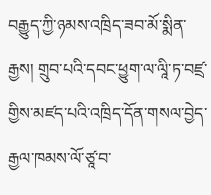བརྒྱུད་ཀྱི་ཉམས་འཁྲིད་ཟབ་མོ་སྨིན་རྒྱས། གྲུབ་པའི་དབང་ཕྱུག་ལ་ལཱི་ཏ་བཛྲ་གྱིས་མཛད་པའི་འཁྲིད་དོན་གསལ་བྱེད་རྒྱལ་ཁམས་ལོ་ཙཱ་བ་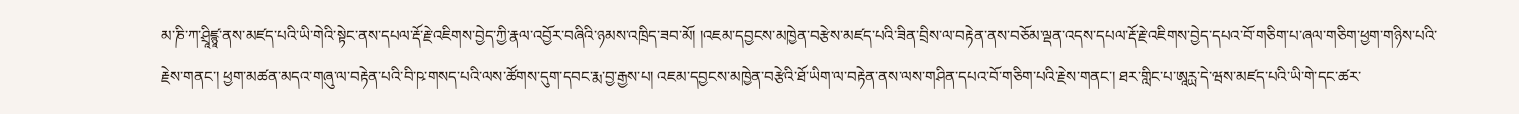མ་ཎི་ཀ་ཤྲཱིཛྙཱ་ནས་མཛད་པའི་ཡི་གེའི་སྟེང་ནས་དཔལ་རྡོ་རྗེ་འཇིགས་བྱེད་ཀྱི་རྣལ་འབྱོར་བཞིའི་ཉམས་འཁྲིད་ཟབ་མོ། །འཇམ་དབྱངས་མཁྱེན་བརྩེས་མཛད་པའི་ཟིན་བྲིས་ལ་བརྟེན་ནས་བཅོམ་ལྡན་འདས་དཔལ་རྡོ་རྗེ་འཇིགས་བྱེད་དཔའ་བོ་གཅིག་པ་ཞལ་གཅིག་ཕྱག་གཉིས་པའི་རྗེས་གནང་། ཕྱག་མཚན་མདའ་གཞུ་ལ་བརྟེན་པའི་བི་ཥ་གསད་པའི་ལས་ཚོགས་དུག་དབང་རྨ་བྱ་རྒྱས་པ། འཇམ་དབྱངས་མཁྱེན་བརྩེའི་ཐོ་ཡིག་ལ་བརྟེན་ནས་ལས་གཤིན་དཔའ་བོ་གཅིག་པའི་རྗེས་གནང་། ཐར་གླིང་པ་ཨཱཪྻ་དེ་ཝས་མཛད་པའི་ཡི་གེ་དང་ཚར་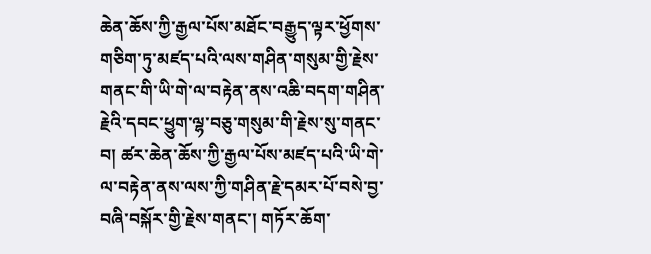ཆེན་ཆོས་ཀྱི་རྒྱལ་པོས་མཐོང་བརྒྱུད་ལྟར་ཕྱོགས་གཅིག་ཏུ་མཛད་པའི་ལས་གཤིན་གསུམ་གྱི་རྗེས་གནང་གི་ཡི་གེ་ལ་བརྟེན་ནས་འཆི་བདག་གཤིན་རྗེའི་དབང་ཕྱུག་ལྷ་བཅུ་གསུམ་གི་རྗེས་སུ་གནང་བ། ཚར་ཆེན་ཆོས་ཀྱི་རྒྱལ་པོས་མཛད་པའི་ཡི་གེ་ལ་བརྟེན་ནས་ལས་ཀྱི་གཤིན་རྗེ་དམར་པོ་བསེ་བྱ་བཞི་བསྐོར་གྱི་རྗེས་གནང་། གཏོར་ཆོག་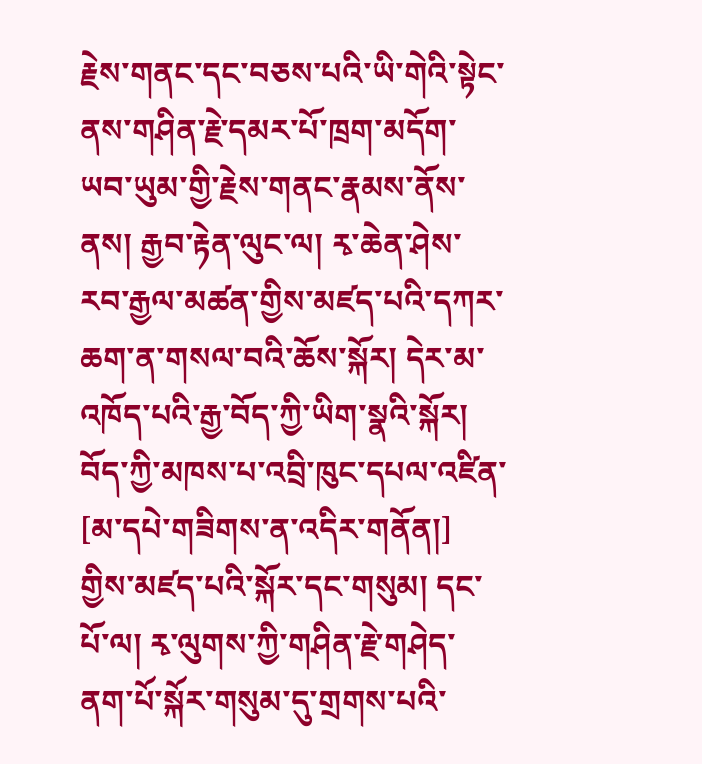རྗེས་གནང་དང་བཅས་པའི་ཡི་གེའི་སྟེང་ནས་གཤིན་རྗེ་དམར་པོ་ཁྲག་མདོག་ཡབ་ཡུམ་གྱི་རྗེས་གནང་རྣམས་ནོས་ནས། རྒྱབ་རྟེན་ལུང་ལ། རྭ་ཆེན་ཤེས་རབ་རྒྱལ་མཚན་གྱིས་མཛད་པའི་དཀར་ཆག་ན་གསལ་བའི་ཆོས་སྐོར། དེར་མ་འཁོད་པའི་རྒྱ་བོད་ཀྱི་ཡིག་སྣའི་སྐོར། བོད་ཀྱི་མཁས་པ་འབྲི་ཁུང་དཔལ་འཛིན་
[མ་དཔེ་གཟིགས་ན་འདིར་གནོན།]
གྱིས་མཛད་པའི་སྐོར་དང་གསུམ། དང་པོ་ལ། རྭ་ལུགས་ཀྱི་གཤིན་རྗེ་གཤེད་ནག་པོ་སྐོར་གསུམ་དུ་གྲགས་པའི་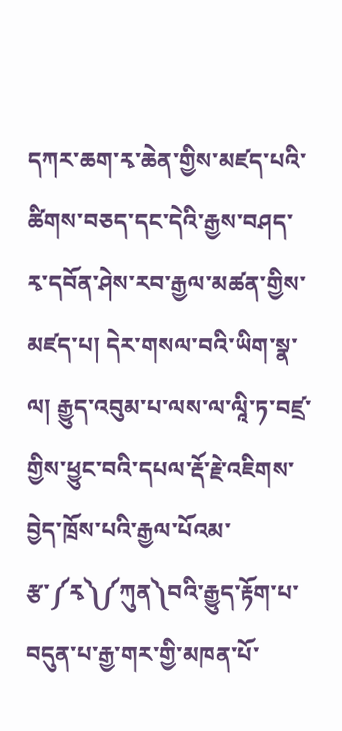དཀར་ཆག་རྭ་ཆེན་གྱིས་མཛད་པའི་ཚིགས་བཅད་དང་དེའི་རྒྱས་བཤད་རྭ་དབོན་ཤེས་རབ་རྒྱལ་མཚན་གྱིས་མཛད་པ། དེར་གསལ་བའི་ཡིག་སྣ་ལ། རྒྱུད་འབུམ་པ་ལས་ལ་ལཱི་ཏ་བཛྲ་གྱིས་ཕྱུང་བའི་དཔལ་རྡོ་རྗེ་འཇིགས་བྱེད་ཁྲོས་པའི་རྒྱལ་པོའམ་རྩ་༼རྭ༽༼ཀུན༽བའི་རྒྱུད་རྟོག་པ་བདུན་པ་རྒྱ་གར་གྱི་མཁན་པོ་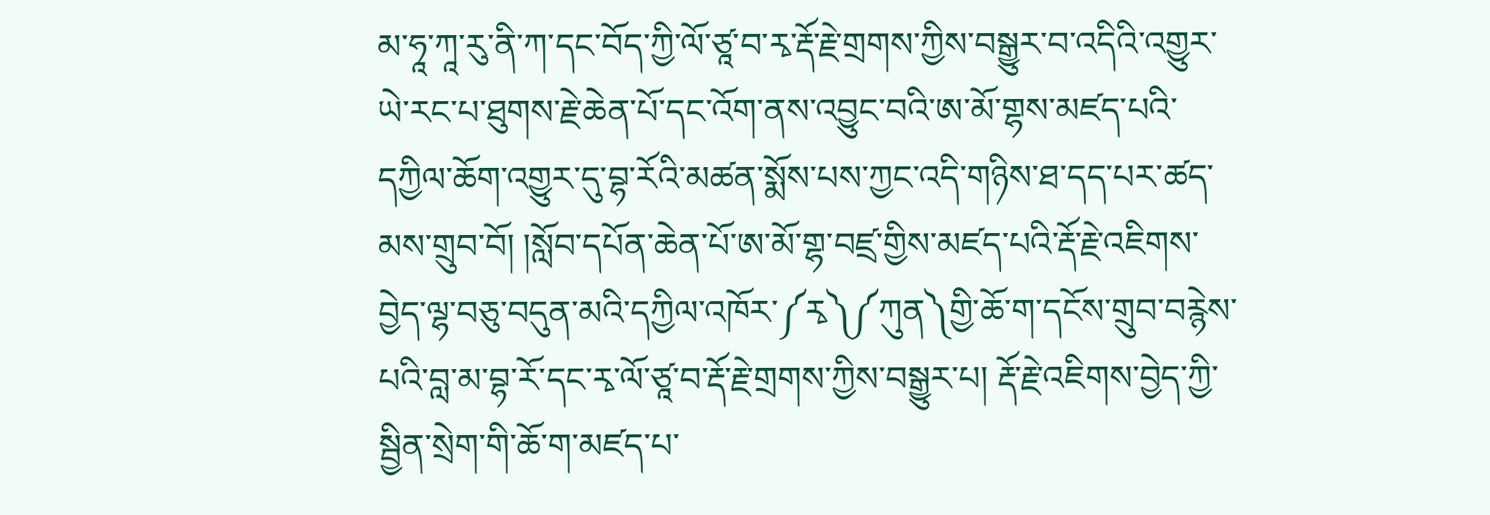མ་ཧཱ་ཀཱ་རུ་ནི་ཀ་དང་བོད་ཀྱི་ལོ་ཙཱ་བ་རྭ་རྡོ་རྗེ་གྲགས་ཀྱིས་བསྒྱུར་བ་འདིའི་འགྱུར་ཡེ་རང་པ་ཐུགས་རྗེ་ཆེན་པོ་དང་འོག་ནས་འབྱུང་བའི་ཨ་མོ་གྷས་མཛད་པའི་དཀྱིལ་ཆོག་འགྱུར་དུ་བྷ་རོའི་མཚན་སྨོས་པས་ཀྱང་འདི་གཉིས་ཐ་དད་པར་ཚད་མས་གྲུབ་བོ། །སློབ་དཔོན་ཆེན་པོ་ཨ་མོ་གྷ་བཛྲ་གྱིས་མཛད་པའི་རྡོ་རྗེ་འཇིགས་བྱེད་ལྷ་བཅུ་བདུན་མའི་དཀྱིལ་འཁོར་༼རྭ༽༼ཀུན༽གྱི་ཆོ་ག་དངོས་གྲུབ་བརྙེས་པའི་བླ་མ་བྷ་རོ་དང་རྭ་ལོ་ཙཱ་བ་རྡོ་རྗེ་གྲགས་ཀྱིས་བསྒྱུར་པ། རྡོ་རྗེ་འཇིགས་བྱེད་ཀྱི་སྦྱིན་སྲེག་གི་ཆོ་ག་མཛད་པ་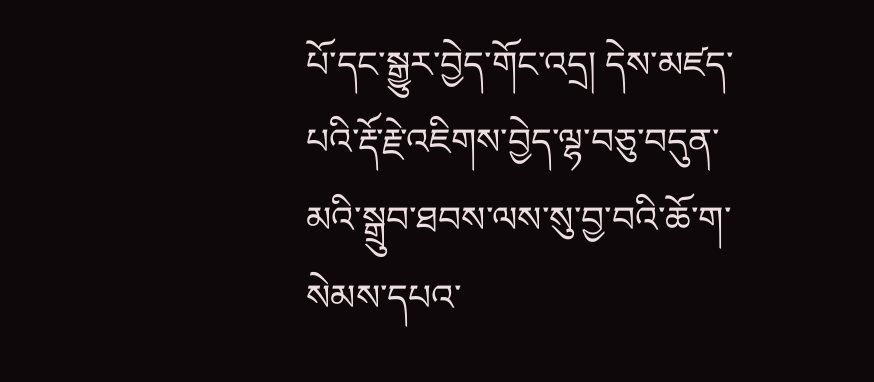པོ་དང་སྒྱུར་བྱེད་གོང་འདྲ། དེས་མཛད་པའི་རྡོ་རྗེ་འཇིགས་བྱེད་ལྷ་བཅུ་བདུན་མའི་སྒྲུབ་ཐབས་ལས་སུ་བྱ་བའི་ཆོ་ག་སེམས་དཔའ་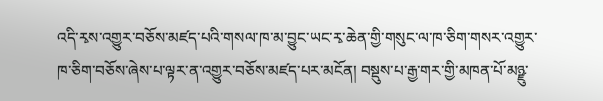འདི་རྭས་འགྱུར་བཅོས་མཛད་པའི་གསལ་ཁ་མ་བྱུང་ཡང་རྭ་ཆེན་གྱི་གསུང་ལ་ཁ་ཅིག་གསར་འགྱུར་ཁ་ཅིག་བཅོས་ཞེས་པ་ལྟར་ན་འགྱུར་བཅོས་མཛད་པར་མངོན། བསྡུས་པ་རྒྱ་གར་གྱི་མཁན་པོ་མཉྫུ་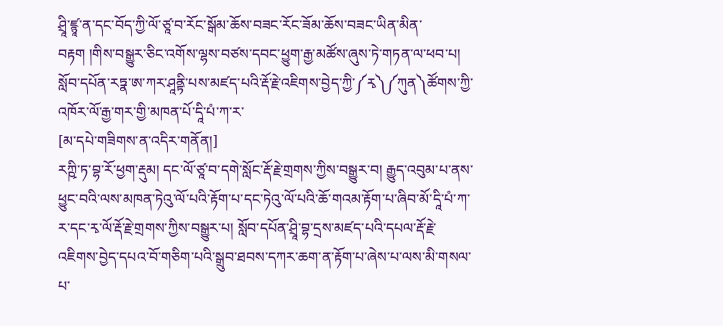ཤྲཱི་ཛྙཱ་ན་དང་བོད་ཀྱི་ལོ་ཙཱ་བ་རོང་སྒོམ་ཆོས་བཟང་རོང་ཟོམ་ཆོས་བཟང་ཡིན་མིན་བརྟག །གིས་བསྒྱུར་ཅིང་འགོས་ལྷས་བཙས་དབང་ཕྱུག་རྒྱ་མཚོས་ཞུས་ཏེ་གཏན་ལ་ཕབ་པ། སློབ་དཔོན་རཏྣ་ཨ་ཀར་ཤཱནྟི་པས་མཛད་པའི་རྡོ་རྗེ་འཇིགས་བྱེད་ཀྱི་༼རྭ༽༼ཀུན༽ཚོགས་ཀྱི་འཁོར་ལོ་རྒྱ་གར་གྱི་མཁན་པོ་དཱི་པཾ་ཀ་ར་
[མ་དཔེ་གཟིགས་ན་འདིར་གནོན།]
རཀྵི་ཏ་བྷ་རོ་ཕྱག་རྡུམ། དང་ལོ་ཙཱ་བ་དགེ་སློང་རྡོ་རྗེ་གྲགས་ཀྱིས་བསྒྱུར་བ། རྒྱུད་འབུམ་པ་ནས་ཕྱུང་བའི་ལས་མཁན་ཏེའུ་ལོ་པའི་རྟོག་པ་དང་ཏེའུ་ལོ་པའི་ཆོ་གའམ་རྟོག་པ་ཞིབ་མོ་དཱི་པཾ་ཀ་ར་དང་རྭ་ལོ་རྡོ་རྗེ་གྲགས་ཀྱིས་བསྒྱུར་པ། སློབ་དཔོན་ཤྲཱི་བྷ་དྲས་མཛད་པའི་དཔལ་རྡོ་རྗེ་འཇིགས་བྱེད་དཔའ་བོ་གཅིག་པའི་སྒྲུབ་ཐབས་དཀར་ཆག་ན་རྟོག་པ་ཞེས་པ་ལས་མི་གསལ་པ་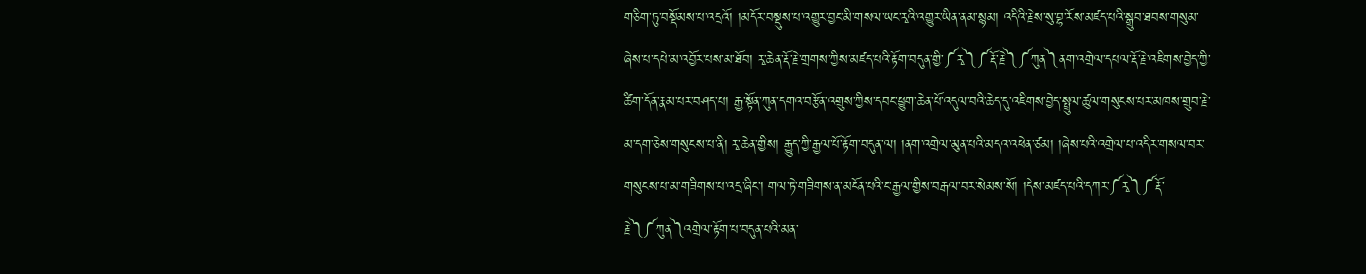གཅིག་ཏུ་བསྡོམས་པ་འདྲའོ། །མདོར་བསྡུས་པ་འགྱུར་བྱང་མི་གསལ་ཡང་རྭའི་འགྱུར་ཡིན་ནམ་སྙམ། འདིའི་རྗེས་སུ་བྷ་རོས་མཛད་པའི་སྒྲུབ་ཐབས་གསུམ་ཞེས་པ་དཔེ་མ་འབྱོར་པས་མ་ཐོབ། རྭ་ཆེན་རྡོ་རྗེ་གྲགས་ཀྱིས་མཛད་པའི་རྟོག་བདུན་གྱི་༼རྭ༽༼རྡོ་རྗེ༽༼ཀུན༽ནག་འགྲེལ་དཔལ་རྡོ་རྗེ་འཇིགས་བྱེད་ཀྱི་ཚིག་དོན་རྣམ་པར་བཤད་པ། རྒྱ་སྟོན་ཀུན་དགའ་བརྩོན་འགྲུས་ཀྱིས་དབང་ཕྱུག་ཆེན་པོ་འདུལ་བའི་ཆེད་དུ་འཇིགས་བྱེད་སྤྲུལ་ཚུལ་གསུངས་པར་མཁས་གྲུབ་རྗེ་མ་དག་ཅེས་གསུངས་པ་ནི། རྭ་ཆེན་གྱིས། རྒྱུད་ཀྱི་རྒྱལ་པོ་རྟོག་བདུན་ལ། །ནག་འགྲེལ་མུན་པའི་མདའ་འཕེན་ཙམ། །ཞེས་པའི་འགྲེལ་པ་འདིར་གསལ་བར་གསུངས་པ་མ་གཟིགས་པ་འདྲ་ཞིང་། གལ་ཏེ་གཟིགས་ན་མངོན་པའི་ང་རྒྱལ་གྱིས་བརྒལ་བར་སེམས་སོ། །དེས་མཛད་པའི་དཀར་༼རྭ༽༼རྡོ་རྗེ༽༼ཀུན༽འགྲེལ་རྟོག་པ་བདུན་པའི་མན་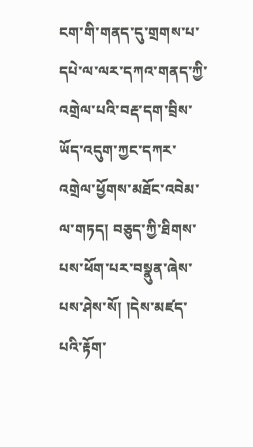ངག་གི་གནད་དུ་གྲགས་པ་དཔེ་ལ་ལར་དཀའ་གནད་ཀྱི་འགྲེལ་པའི་བརྡ་དག་བྲིས་ཡོད་འདུག་ཀྱང་དཀར་འགྲེལ་ཕྱོགས་མཐོང་འབེམ་ལ་གཏད། བཅུད་ཀྱི་ཐིགས་པས་ཕོག་པར་བསྣུན་ཞེས་པས་ཤེས་སོ། །དེས་མཛད་པའི་རྟོག་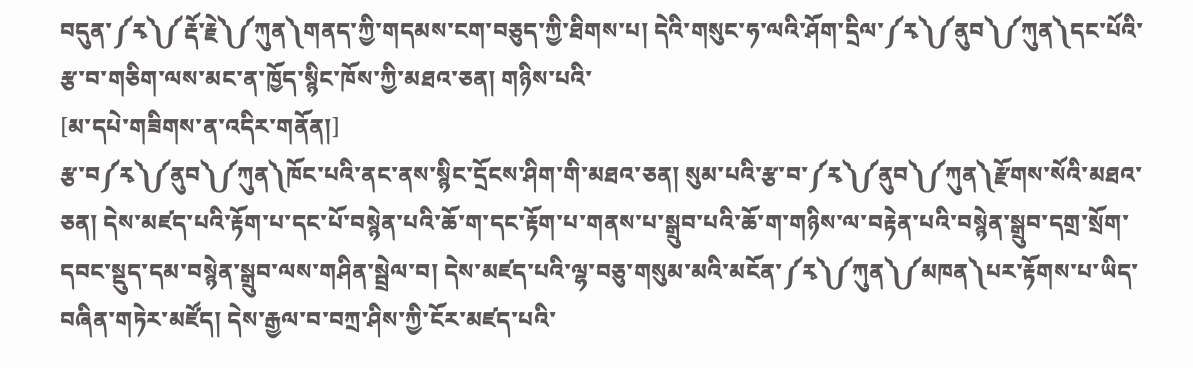བདུན་༼རྭ༽༼རྡོ་རྗེ༽༼ཀུན༽གནད་ཀྱི་གདམས་ངག་བཅུད་ཀྱི་ཐིགས་པ། དེའི་གསུང་ཧ་ལའི་ཤོག་དྲིལ་༼རྭ༽༼ནུབ༽༼ཀུན༽དང་པོའི་རྩ་བ་གཅིག་ལས་མང་ན་ཁྱོད་སྙིང་ཁོས་ཀྱི་མཐའ་ཅན། གཉིས་པའི་
[མ་དཔེ་གཟིགས་ན་འདིར་གནོན།]
རྩ་བ༼རྭ༽༼ནུབ༽༼ཀུན༽ཁོང་པའི་ནང་ནས་སྙིང་དྲོངས་ཤིག་གི་མཐའ་ཅན། སུམ་པའི་རྩ་བ་༼རྭ༽༼ནུབ༽༼ཀུན༽རྫོགས་སོའི་མཐའ་ཅན། དེས་མཛད་པའི་རྟོག་པ་དང་པོ་བསྙེན་པའི་ཆོ་ག་དང་རྟོག་པ་གནས་པ་སྒྲུབ་པའི་ཆོ་ག་གཉིས་ལ་བརྟེན་པའི་བསྙེན་སྒྲུབ་དགྲ་སྲོག་དབང་སྡུད་དམ་བསྙེན་སྒྲུབ་ལས་གཤིན་སྦྲེལ་བ། དེས་མཛད་པའི་ལྷ་བཅུ་གསུམ་མའི་མངོན་༼རྭ༽༼ཀུན༽༼མཁན༽པར་རྟོགས་པ་ཡིད་བཞིན་གཏེར་མཛོད། དེས་རྒྱལ་བ་བཀྲ་ཤིས་ཀྱི་ངོར་མཛད་པའི་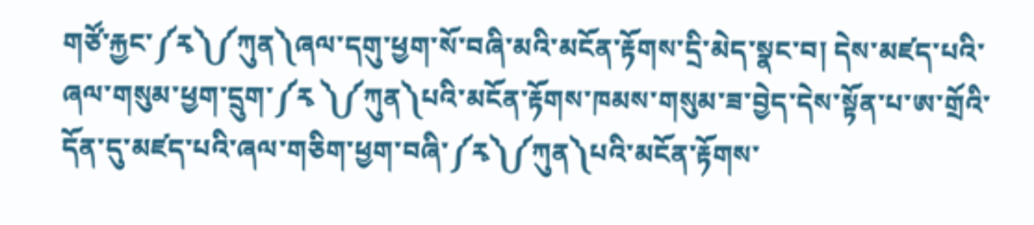གཙོ་རྐྱང་༼རྭ༽༼ཀུན༽ཞལ་དགུ་ཕྱག་སོ་བཞི་མའི་མངོན་རྟོགས་དྲི་མེད་སྣང་བ། དེས་མཛད་པའི་ཞལ་གསུམ་ཕྱག་དྲུག་༼རྭ ༽༼ཀུན༽པའི་མངོན་རྟོགས་ཁམས་གསུམ་ཟ་བྱེད་དེས་སྟོན་པ་ཨ་གྲོའི་དོན་དུ་མཛད་པའི་ཞལ་གཅིག་ཕྱག་བཞི་༼རྭ༽༼ཀུན༽པའི་མངོན་རྟོགས་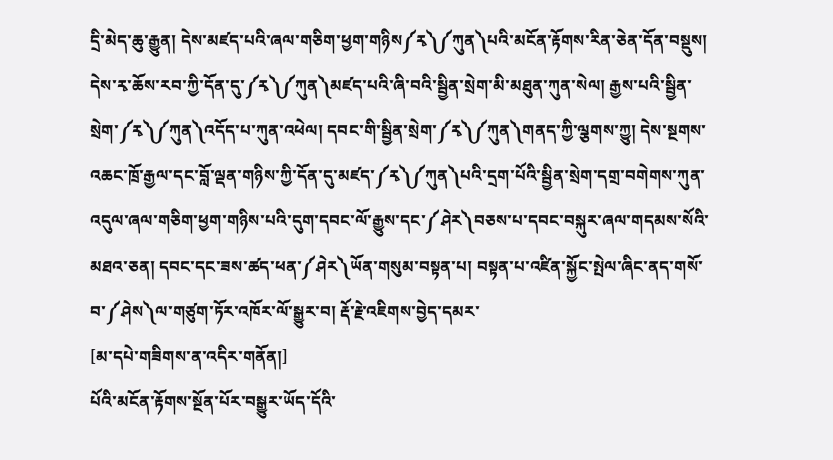དྲི་མེད་ཆུ་རྒྱུན། དེས་མཛད་པའི་ཞལ་གཅིག་ཕྱག་གཉིས༼རྭ༽༼ཀུན༽པའི་མངོན་རྟོགས་རིན་ཅེན་དོན་བསྡུས། དེས་རྭ་ཆོས་རབ་ཀྱི་དོན་དུ་༼རྭ༽༼ཀུན༽མཛད་པའི་ཞི་བའི་སྦྱིན་སྲེག་མི་མཐུན་ཀུན་སེལ། རྒྱས་པའི་སྦྱིན་སྲེག་༼རྭ༽༼ཀུན༽འདོད་པ་ཀུན་འཕེལ། དབང་གི་སྦྱིན་སྲེག་༼རྭ༽༼ཀུན༽གནད་ཀྱི་ལྕགས་ཀྱུ། དེས་སྔགས་འཆང་ཁྲོ་རྒྱལ་དང་བློ་ལྡན་གཉིས་ཀྱི་དོན་དུ་མཛད་༼རྭ༽༼ཀུན༽པའི་དྲག་པོའི་སྦྱིན་སྲེག་དགྲ་བགེགས་ཀུན་འདུལ་ཞལ་གཅིག་ཕྱག་གཉིས་པའི་དུག་དབང་ལོ་རྒྱུས་དང་༼ཤེར༽བཅས་པ་དབང་བསྐུར་ཞལ་གདམས་སོའི་མཐའ་ཅན། དབང་དང་ཟས་ཚད་ཕན་༼ཤེར༽ཡོན་གསུམ་བསྟན་པ། བསྟན་པ་འཛིན་སྐྱོང་སྤེལ་ཞིང་ནད་གསོ་བ་༼ཤེས༽ལ་གཙུག་ཏོར་འཁོར་ལོ་སྒྱུར་བ། རྡོ་རྗེ་འཇིགས་བྱེད་དམར་
[མ་དཔེ་གཟིགས་ན་འདིར་གནོན།]
པོའི་མངོན་རྟོགས་སྔོན་པོར་བསྒྱུར་ཡོད་དོའི་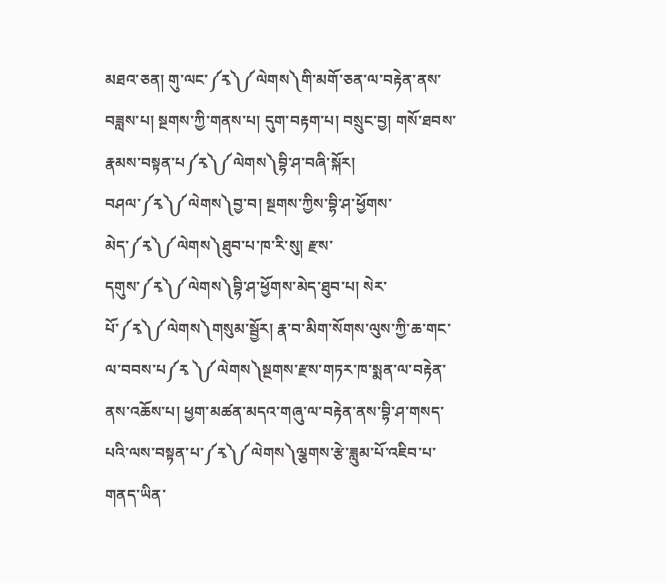མཐའ་ཅན། གུ་ལང་༼རྭ༽༼ལེགས༽གི་མགོ་ཅན་ལ་བརྟེན་ནས་བཟླས་པ། སྔགས་ཀྱི་གནས་པ། དུག་བརྟག་པ། བསྲུང་བྱ། གསོ་ཐབས་རྣམས་བསྟན་པ༼རྭ༽༼ལེགས༽བྷི་ཤ་བཞི་སྐོར། བཤལ་༼རྭ༽༼ལེགས༽བྱ་བ། སྔགས་ཀྱིས་བྷི་ཤ་ཕྱོགས་མེད་༼རྭ༽༼ལེགས༽ཐུབ་པ་ཁ་རི་སུ། རྫས་དགུས་༼རྭ༽༼ལེགས༽བྷི་ཤ་ཕྱོགས་མེད་ཐུབ་པ། སེར་པོ་༼རྭ༽༼ལེགས༽གསུམ་སྦྱོར། རྣ་བ་མིག་སོགས་ལུས་ཀྱི་ཆ་གང་ལ་བབས་པ༼རྭ ༽༼ལེགས༽སྔགས་རྫས་གཏར་ཁ་སྨན་ལ་བརྟེན་ནས་འཆོས་པ། ཕྱག་མཚན་མདའ་གཞུ་ལ་བརྟེན་ནས་བྷི་ཤ་གསད་པའི་ལས་བསྟན་པ་༼རྭ༽༼ལེགས༽ལྕགས་རྩེ་ཟླུམ་པོ་འཇིབ་པ་གནད་ཡིན་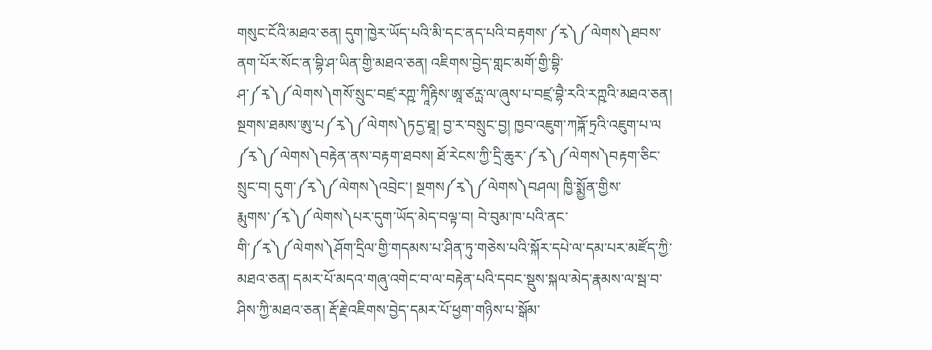གསུང་ངོའི་མཐའ་ཅན། དུག་ཁྱེར་ཡོད་པའི་མི་དང་ནད་པའི་བརྟགས་༼རྭ༽༼ལེགས༽ཐབས་ནག་པོར་སོང་ན་བྷི་ཤ་ཡིན་གྱི་མཐའ་ཅན། འཇིགས་བྱེད་གླང་མགོ་གྱི་བྷི་ཤ་༼རྭ༽༼ལེགས༽གསོ་སྲུང་བཛྲ་རཀྵ་ཀཱིརྟིས་ཨཱ་ཙཪྻ་ལ་ཞུས་པ་བཛྲ་བྷཻ་རའི་རཀྵའི་མཐའ་ཅན། སྔགས་ཐམས་ཨུ་པ༼རྭ༽༼ལེགས༽ཏདྱ་ཐཱ། བྱ་ར་བསྲུང་བྱ། ཁྱབ་འཇུག་ཀཏྐོ་ཏྲའི་འཇུག་པ་ལ ༼རྭ༽༼ལེགས༽བརྟེན་ནས་བརྟག་ཐབས། ཐོ་རེངས་ཀྱི་དྲི་ཆུར་༼རྭ༽༼ལེགས༽བརྟག་ཅིང་སྲུང་བ། དུག་༼རྭ༽༼ལེགས༽འབྲེང་། སྔགས༼རྭ༽༼ལེགས༽བཤལ། ཁྱི་སྨྱོན་གྱིས་རྨུགས་༼རྭ༽༼ལེགས༽པར་དུག་ཡོད་མེད་བལྟ་བ། བེ་བུམ་ཁ་པའི་ནང་གི་༼རྭ༽༼ལེགས༽ཤོག་དྲིལ་གྱི་གདམས་པ་ཤིན་ཏུ་གཅེས་པའི་སྐོར་དཔེ་ལ་དམ་པར་མཛོད་ཀྱི་མཐའ་ཅན། དམར་པོ་མདའ་གཞུ་འགེང་བ་ལ་བརྟེན་པའི་དབང་སྡུས་སྐལ་མེད་རྣམས་ལ་སྦ་བ་ཤིས་ཀྱི་མཐའ་ཅན། རྡོ་རྗེ་འཇིགས་བྱེད་དམར་པོ་ཕྱག་གཉིས་པ་སྒོམ་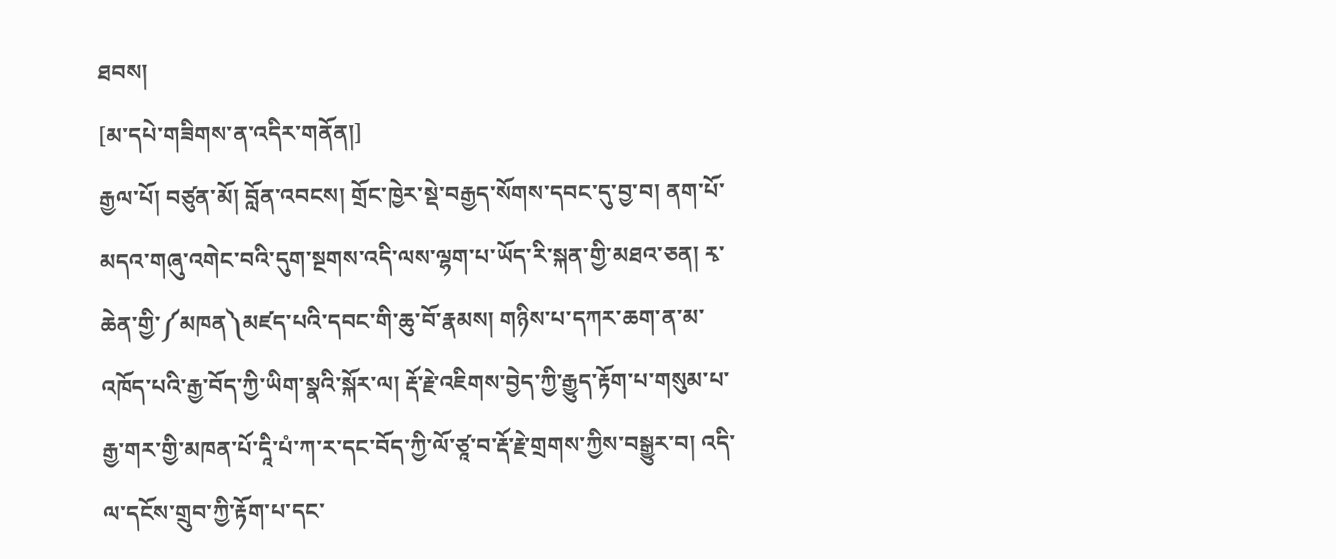ཐབས།
[མ་དཔེ་གཟིགས་ན་འདིར་གནོན།]
རྒྱལ་པོ། བཙུན་མོ། བློན་འབངས། གྲོང་ཁྱེར་སྡེ་བརྒྱད་སོགས་དབང་དུ་བྱ་བ། ནག་པོ་མདའ་གཞུ་འགེང་བའི་དུག་སྔགས་འདི་ལས་ལྷག་པ་ཡོད་རི་སྐན་གྱི་མཐའ་ཅན། རྭ་ཆེན་གྱི་༼མཁན༽མཛད་པའི་དབང་གི་ཆུ་བོ་རྣམས། གཉིས་པ་དཀར་ཆག་ན་མ་འཁོད་པའི་རྒྱ་བོད་ཀྱི་ཡིག་སྣའི་སྐོར་ལ། རྡོ་རྗེ་འཇིགས་བྱེད་ཀྱི་རྒྱུད་རྟོག་པ་གསུམ་པ་རྒྱ་གར་གྱི་མཁན་པོ་དཱི་པཾ་ཀ་ར་དང་བོད་ཀྱི་ལོ་ཙཱ་བ་རྡོ་རྗེ་གྲགས་ཀྱིས་བསྒྱུར་བ། འདི་ལ་དངོས་གྲུབ་ཀྱི་རྟོག་པ་དང་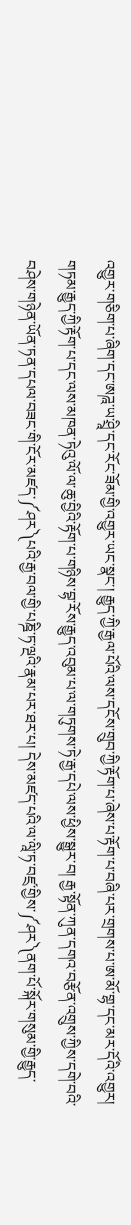འགྱུར་གཅིག་པ་ཞིག་དང་ཨཌཱ་ཡ་ཤྲཱི་དང་རོང་ཟོམ་གྱི་འགྱུར་ཡང་སྣང་། རྒྱུད་ཀྱི་རྒྱལ་པོའི་ལས་དངོས་གྲུབ་ཀྱི་རྟོག་པ་ཞེས་པ་རྟོག་པ་བཞི་པར་གྲགས་པ་ཨ་མོ་གྷ་དང་མར་དོའི་འགྱུར། གཏམ་རྒྱུད་ཀྱི་རྟོག་པ་དང་ལས་མཁན་ཏེའུ་ལོ་ལ་ཆུ་བྱིའི་རྟོག་པ་གཉིས་བྷ་རོས་རྒྱུད་འབུམ་པ་ལ་གཏུགས་ཏེ་རྒྱ་དཔེ་ལས་ཕྱིས་སྒྱུར་བ། རྒྱ་སྟོན་ཀུན་དགའ་བརྩོན་འགྲུས་ཀྱིས་དགེ་བའི་བཤེས་གཉེན་ཡོན་ཏན་དཔལ་བཟང་གི་ངོར་མཛད་༼ཤར༽པའི་རྒྱ་བལ་གྱི་པཎྜི་ཏ་ལྔའི་རྣམ་པར་ཐར་པ། དེས་མཛད་པའི་ལ་ལཱི་ཏ་བཛྲ་གྱིས་༼ཤར༽ནག་པོ་སྐོར་གསུམ་གྱི་རྒྱུད་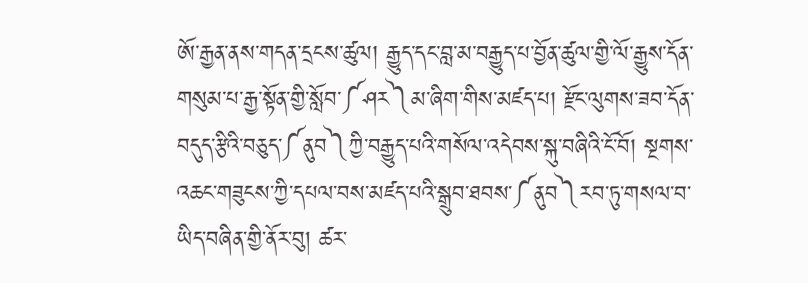ཨོ་རྒྱན་ནས་གདན་དྲངས་ཚུལ། རྒྱུད་དང་བླ་མ་བརྒྱུད་པ་བྱོན་ཚུལ་གྱི་ལོ་རྒྱུས་དོན་གསུམ་པ་རྒྱ་སྟོན་གྱི་སློབ་༼ཤར༽མ་ཞིག་གིས་མཛད་པ། རྫོང་ལུགས་ཟབ་དོན་བདུད་རྩིའི་བཅུད་༼ནུབ༽ཀྱི་བརྒྱུད་པའི་གསོལ་འདེབས་སྐུ་བཞིའི་ངོ་བོ། སྔགས་འཆང་གཟུངས་ཀྱི་དཔལ་བས་མཛད་པའི་སྒྲུབ་ཐབས་༼ནུབ༽རབ་ཏུ་གསལ་བ་ཡིད་བཞིན་གྱི་ནོར་བུ། ཚར་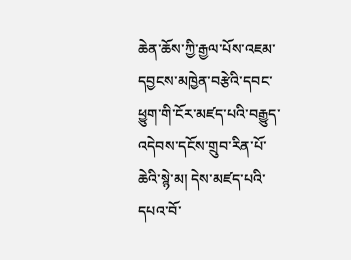ཆེན་ཆོས་ཀྱི་རྒྱལ་པོས་འཇམ་དབྱངས་མཁྱེན་བརྩེའི་དབང་ཕྱུག་གི་ངོར་མཛད་པའི་བརྒྱུད་འདེབས་དངོས་གྲུབ་རིན་པོ་ཆེའི་སྙེ་མ། དེས་མཛད་པའི་དཔའ་བོ་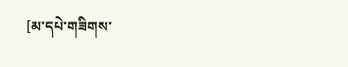[མ་དཔེ་གཟིགས་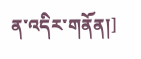ན་འདིར་གནོན།]